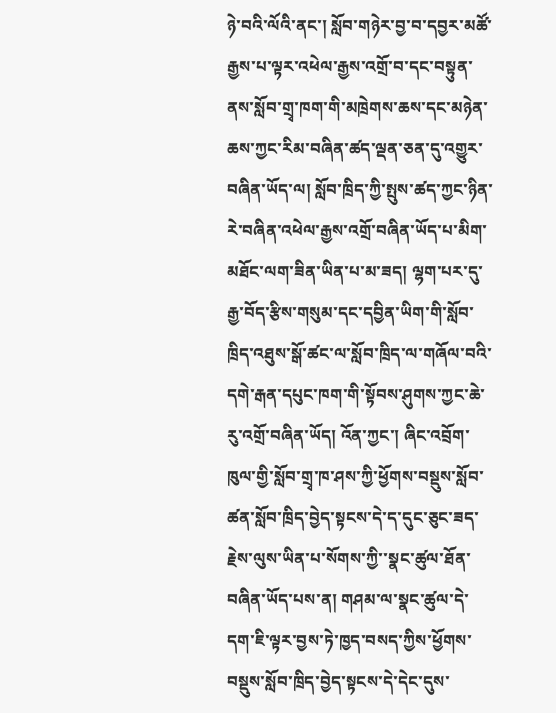ཉེ་བའི་ལོའི་ནང་། སློབ་གཉེར་བྱ་བ་དབྱར་མཚོ་རྒྱས་པ་ལྟར་འཕེལ་རྒྱས་འགྲོ་བ་དང་བསྟུན་ནས་སློབ་གྲྭ་ཁག་གི་མཁྲེགས་ཆས་དང་མཉེན་ཆས་ཀྱང་རིམ་བཞིན་ཚད་ལྡན་ཅན་དུ་འགྱུར་བཞིན་ཡོད་ལ། སློབ་ཁྲིད་ཀྱི་སྤུས་ཚད་ཀྱང་ཉིན་རེ་བཞིན་འཕེལ་རྒྱས་འགྲོ་བཞིན་ཡོད་པ་མིག་མཐོང་ལག་ཟིན་ཡིན་པ་མ་ཟད། ལྷག་པར་དུ་རྒྱ་བོད་རྩིས་གསུམ་དང་དབྱིན་ཡིག་གི་སློབ་ཁྲིད་འཐུས་སྒོ་ཚང་ལ་སློབ་ཁྲིད་ལ་གཞོལ་བའི་དགེ་རྒན་དཔུང་ཁག་གི་སྟོབས་ཤུགས་ཀྱང་ཆེ་རུ་འགྲོ་བཞིན་ཡོད། འོན་ཀྱང་། ཞིང་འབྲོག་ཁུལ་གྱི་སློབ་གྲྭ་ཁ་ཤས་ཀྱི་ཕྱོགས་བསྡུས་སློབ་ཚན་སློབ་ཁྲིད་བྱེད་སྟངས་དེ་ད་དུང་ཅུང་ཟད་རྗེས་ལུས་ཡིན་པ་སོགས་ཀྱི་་སྣང་ཚུལ་ཐོན་བཞིན་ཡོད་པས་ན། གཤམ་ལ་སྣང་ཚུལ་དེ་དག་ཇི་ལྟར་བྱས་ཏེ་ཁྱད་བསད་ཀྱིས་ཕྱོགས་བསྡུས་སློབ་ཁྲིད་བྱེད་སྟངས་དེ་དེང་དུས་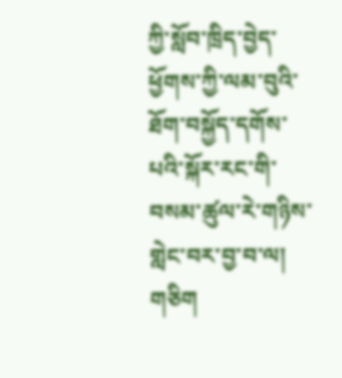ཀྱི་སློབ་ཁྲིད་བྱེད་ཕྱོགས་ཀྱི་ལམ་བུའི་ཐོག་བསྐྱོད་དགོས་པའི་སྐོར་རང་གི་བསམ་ཚུལ་རེ་གཉིས་གླེང་བར་བྱ་བ་ལ།
གཅིག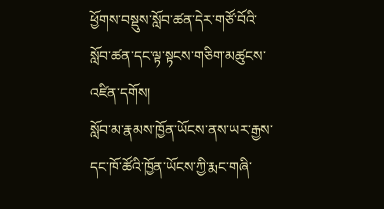ཕྱོགས་བསྡུས་སློབ་ཚན་དེར་གཙོ་བོའི་སློབ་ཚན་དང་ལྟ་སྟངས་གཅིག་མཚུངས་འཛིན་དགོས།
སློབ་མ་རྣམས་ཁྱོན་ཡོངས་ནས་ཡར་རྒྱས་དང་ཁོ་ཚོའི་ཁྱོན་ཡོངས་ཀྱི་རྨང་གཞི་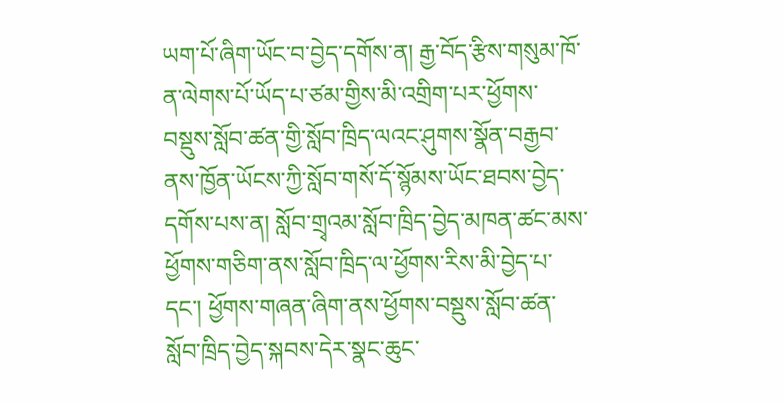ཡག་པོ་ཞིག་ཡོང་བ་བྱེད་དགོས་ན། རྒྱ་བོད་རྩིས་གསུམ་ཁོ་ན་ལེགས་པོ་ཡོད་པ་ཙམ་གྱིས་མི་འགྲིག་པར་ཕྱོགས་བསྡུས་སློབ་ཚན་གྱི་སློབ་ཁྲིད་ལའང་ཤུགས་སྣོན་བརྒྱབ་ནས་ཁྱོན་ཡོངས་ཀྱི་སློབ་གསོ་དོ་སྙོམས་ཡོང་ཐབས་བྱེད་དགོས་པས་ན། སློབ་གྲྭའམ་སློབ་ཁྲིད་བྱེད་མཁན་ཚང་མས་ཕྱོགས་གཅིག་ནས་སློབ་ཁྲིད་ལ་ཕྱོགས་རིས་མི་བྱེད་པ་དང་། ཕྱོགས་གཞན་ཞིག་ནས་ཕྱོགས་བསྡུས་སློབ་ཚན་སློབ་ཁྲིད་བྱེད་སྐབས་དེར་སྣང་ཆུང་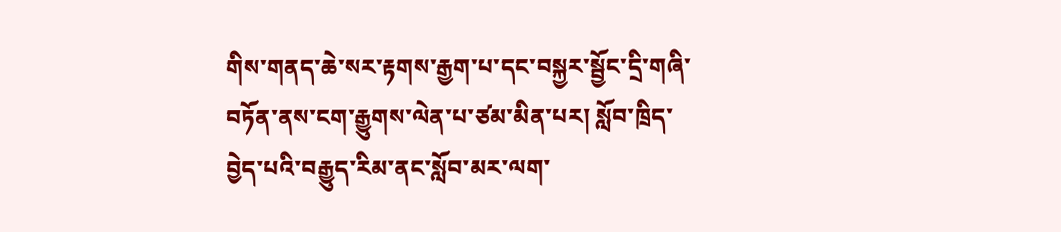གིས་གནད་ཆེ་སར་རྟགས་རྒྱག་པ་དང་བསྐྱར་སྦྱོང་དྲི་གཞི་བཏོན་ནས་ངག་རྒྱུགས་ལེན་པ་ཙམ་མིན་པར། སློབ་ཁྲིད་བྱེད་པའི་བརྒྱུད་རིམ་ནང་སློབ་མར་ལག་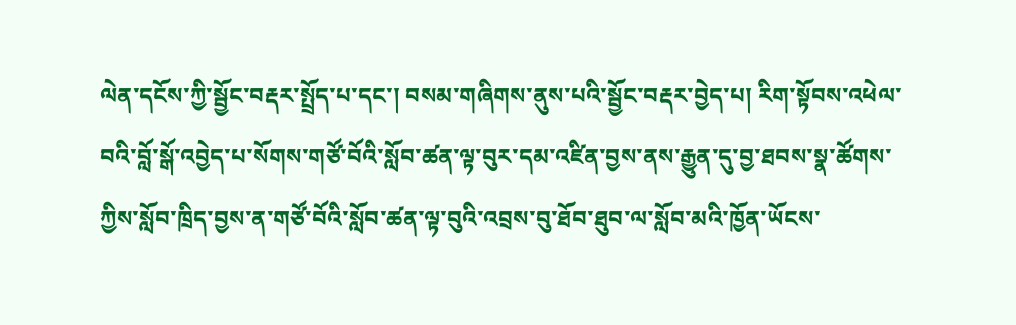ལེན་དངོས་ཀྱི་སྦྱོང་བརྡར་སྤྲོད་པ་དང་། བསམ་གཞིགས་ནུས་པའི་སྦྱོང་བརྡར་བྱེད་པ། རིག་སྟོབས་འཕེལ་བའི་བློ་སྒོ་འབྱེད་པ་སོགས་གཙོ་བོའི་སློབ་ཚན་ལྟ་བུར་དམ་འཛིན་བྱས་ནས་རྒྱུན་དུ་བྱ་ཐབས་སྣ་ཚོགས་ཀྱིས་སློབ་ཁྲིད་བྱས་ན་གཙོ་བོའི་སློབ་ཚན་ལྟ་བུའི་འབྲས་བུ་ཐོབ་ཐུབ་ལ་སློབ་མའི་ཁྱོན་ཡོངས་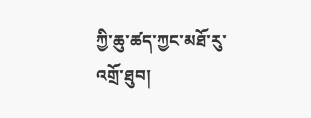ཀྱི་ཆུ་ཚད་ཀྱང་མཐོ་རུ་འགྲོ་ཐུབ།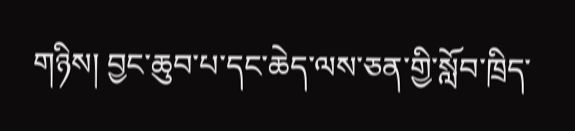གཉིས། བྱང་ཆུབ་པ་དང་ཆེད་ལས་ཅན་གྱི་སློབ་ཁྲིད་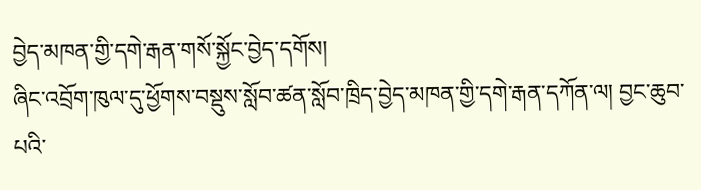བྱེད་མཁན་གྱི་དགེ་རྒན་གསོ་སྐྱོང་བྱེད་དགོས།
ཞིང་འབྲོག་ཁུལ་དུ་ཕྱོགས་བསྡུས་སློབ་ཚན་སློབ་ཁྲིད་བྱེད་མཁན་གྱི་དགེ་རྒན་དཀོན་ལ། བྱང་ཆུབ་པའི་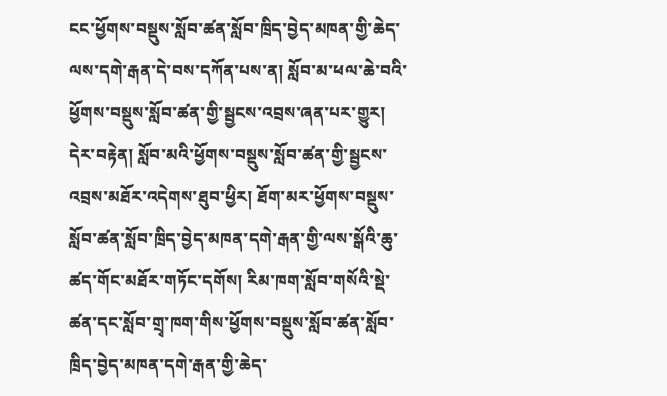ངང་ཕྱོགས་བསྡུས་སློབ་ཚན་སློབ་ཁྲིད་བྱེད་མཁན་གྱི་ཆེད་ལས་དགེ་རྒན་དེ་བས་དཀོན་པས་ན། སློབ་མ་ཕལ་ཆེ་བའི་ཕྱོགས་བསྡུས་སློབ་ཚན་གྱི་སྦྱངས་འབྲས་ཞན་པར་གྱུར། དེར་བརྟེན། སློབ་མའི་ཕྱོགས་བསྡུས་སློབ་ཚན་གྱི་སྦྱངས་འབྲས་མཐོར་འདེགས་ཐུབ་ཕྱིར། ཐོག་མར་ཕྱོགས་བསྡུས་སློབ་ཚན་སློབ་ཁྲིད་བྱེད་མཁན་དགེ་རྒན་གྱི་ལས་སྒོའི་ཆུ་ཚད་གོང་མཐོར་གཏོང་དགོས། རིམ་ཁག་སློབ་གསོའི་སྡེ་ཚན་དང་སློབ་གྲྭ་ཁག་གིས་ཕྱོགས་བསྡུས་སློབ་ཚན་སློབ་ཁྲིད་བྱེད་མཁན་དགེ་རྒན་གྱི་ཆེད་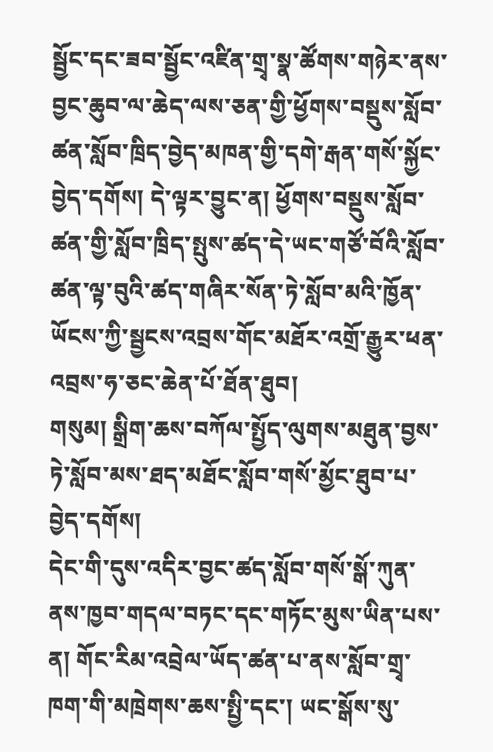སྦྱོང་དང་ཟབ་སྦྱོང་འཛིན་གྲྭ་སྣ་ཚོགས་གཉེར་ནས་བྱང་ཆུབ་ལ་ཆེད་ལས་ཅན་གྱི་ཕྱོགས་བསྡུས་སློབ་ཚན་སློབ་ཁྲིད་བྱེད་མཁན་གྱི་དགེ་རྒན་གསོ་སྐྱོང་བྱེད་དགོས། དེ་ལྟར་བྱུང་ན། ཕྱོགས་བསྡུས་སློབ་ཚན་གྱི་སློབ་ཁྲིད་སྤུས་ཚད་དེ་ཡང་གཙོ་བོའི་སློབ་ཚན་ལྟ་བུའི་ཚད་གཞིར་སོན་ཏེ་སློབ་མའི་ཁྱོན་ཡོངས་ཀྱི་སྦྱངས་འབྲས་གོང་མཐོར་འགྲོ་རྒྱུར་ཕན་འབྲས་ཧ་ཅང་ཆེན་པོ་ཐོན་ཐུབ།
གསུམ། སྒྲིག་ཆས་བཀོལ་སྤྱོད་ལུགས་མཐུན་བྱས་ཏེ་སློབ་མས་ཐད་མཐོང་སློབ་གསོ་མྱོང་ཐུབ་པ་བྱེད་དགོས།
དེང་གི་དུས་འདིར་བྱང་ཚད་སློབ་གསོ་སྒོ་ཀུན་ནས་ཁྱབ་གདལ་བཏང་དང་གཏོང་མུས་ཡིན་པས་ན། གོང་རིམ་འབྲེལ་ཡོད་ཚན་པ་ནས་སློབ་གྲྭ་ཁག་གི་མཁྲེགས་ཆས་སྤྱི་དང་། ཡང་སྒོས་སུ་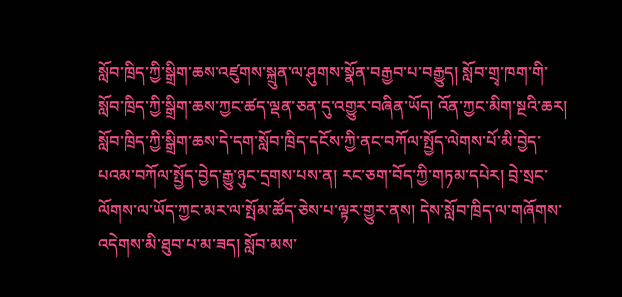སློབ་ཁྲིད་ཀྱི་སྒྲིག་ཆས་འཛུགས་སྐྲུན་ལ་ཤུགས་སྣོན་བརྒྱབ་པ་བརྒྱུད། སློབ་གྲྭ་ཁག་གི་སློབ་ཁྲིད་ཀྱི་སྒྲིག་ཆས་ཀྱང་ཚད་ལྡན་ཅན་དུ་འགྱུར་བཞིན་ཡོད། འོན་ཀྱང་མིག་སྔའི་ཆར། སློབ་ཁྲིད་ཀྱི་སྒྲིག་ཆས་དེ་དག་སློབ་ཁྲིད་དངོས་ཀྱི་ནང་བཀོལ་སྤྱོད་ལེགས་པོ་མི་བྱེད་པའམ་བཀོལ་སྤྱོད་བྱེད་རྒྱུ་ཉུང་དྲགས་པས་ན། རང་ཅག་བོད་ཀྱི་གཏམ་དཔེར། བྲེ་སྲང་ལོགས་ལ་ཡོད་ཀྱང་མར་ལ་སྤོམ་ཚོད་ཅེས་པ་ལྟར་གྱུར་ནས། དེས་སློབ་ཁྲིད་ལ་གཞོགས་འདེགས་མི་ཐུབ་པ་མ་ཟད། སློབ་མས་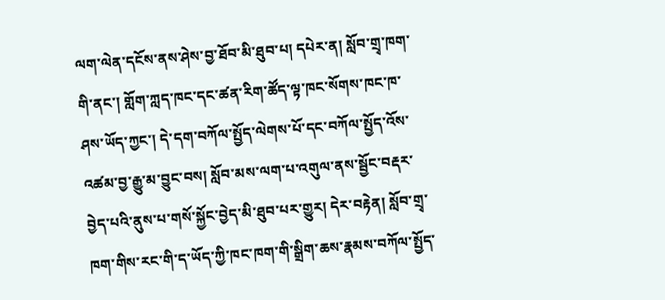ལག་ལེན་དངོས་ནས་ཤེས་བྱ་ཐོབ་མི་ཐུབ་པ། དཔེར་ན། སློབ་གྲྭ་ཁག་གི་ནང་། གློག་ཀླད་ཁང་དང་ཚན་རིག་ཚོད་ལྟ་ཁང་སོགས་ཁང་ཁ་ཤས་ཡོད་ཀྱང་། དེ་དག་བཀོལ་སྤྱོད་ལེགས་པོ་དང་བཀོལ་སྤྱོད་འོས་འཚམ་བྱ་རྒྱུ་མ་བྱུང་བས། སློབ་མས་ལག་པ་འགུལ་ནས་སྦྱོང་བརྡར་བྱེད་པའི་ནུས་པ་གསོ་སྐྱོང་བྱེད་མི་ཐུབ་པར་གྱུར། དེར་བརྟེན། སློབ་གྲྭ་ཁག་གིས་རང་གི་ད་ཡོད་ཀྱི་ཁང་ཁག་གི་སྒྲིག་ཆས་རྣམས་བཀོལ་སྤྱོད་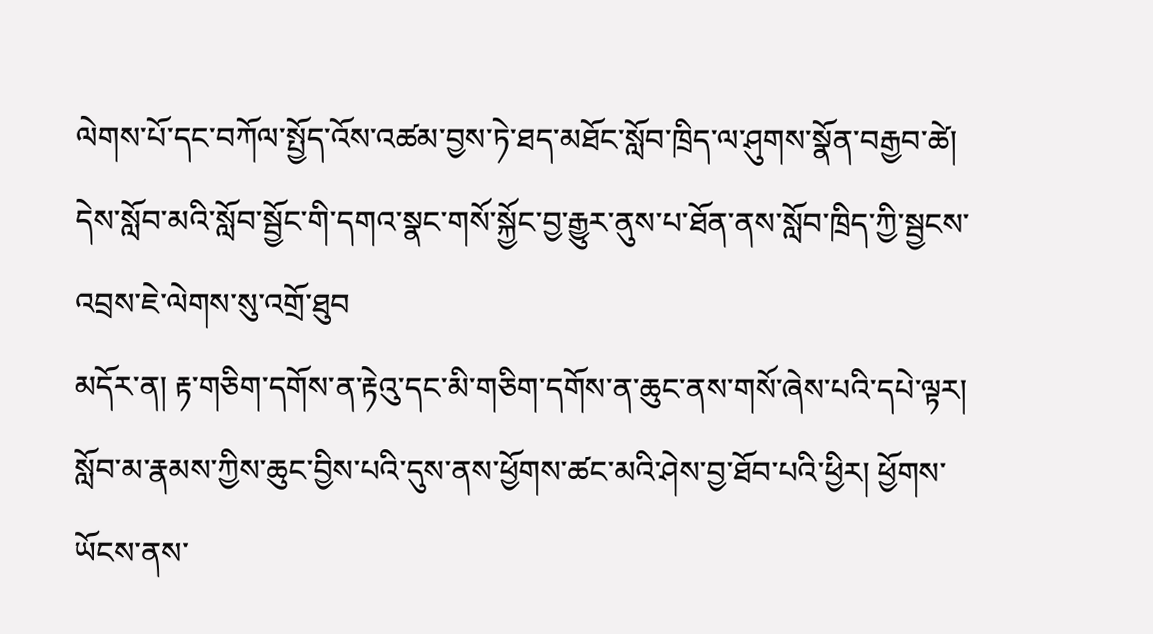ལེགས་པོ་དང་བཀོལ་སྤྱོད་འོས་འཚམ་བྱས་ཏེ་ཐད་མཐོང་སློབ་ཁྲིད་ལ་ཤུགས་སྣོན་བརྒྱབ་ཚེ། དེས་སློབ་མའི་སློབ་སྦྱོང་གི་དགའ་སྣང་གསོ་སྐྱོང་བྱ་རྒྱུར་ནུས་པ་ཐོན་ནས་སློབ་ཁྲིད་ཀྱི་སྦྱངས་འབྲས་ཇེ་ལེགས་སུ་འགྲོ་ཐུབ
མདོར་ན། རྟ་གཅིག་དགོས་ན་རྟེའུ་དང་མི་གཅིག་དགོས་ན་ཆུང་ནས་གསོ་ཞེས་པའི་དཔེ་ལྟར། སློབ་མ་རྣམས་ཀྱིས་ཆུང་བྱིས་པའི་དུས་ནས་ཕྱོགས་ཚང་མའི་ཤེས་བྱ་ཐོབ་པའི་ཕྱིར། ཕྱོགས་ཡོངས་ནས་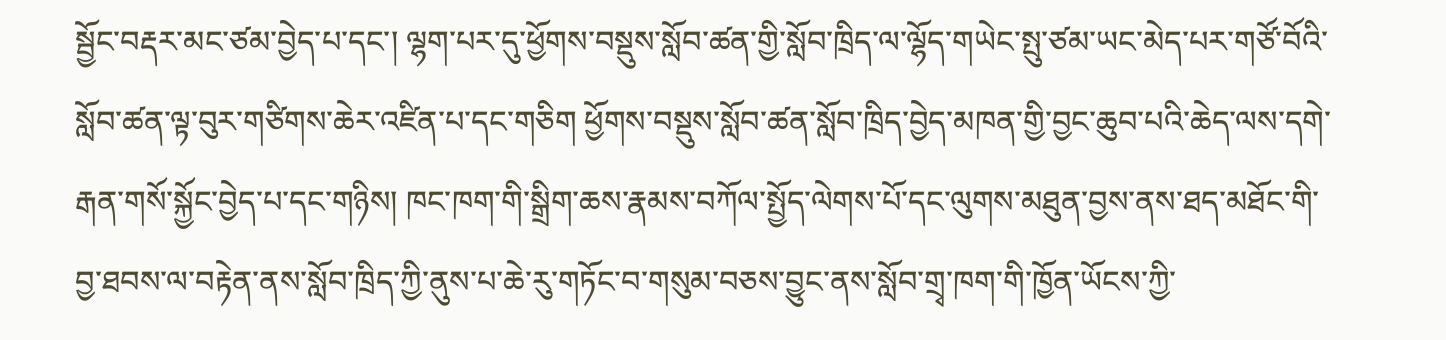སྦྱོང་བརྡར་མང་ཙམ་བྱེད་པ་དང་། ལྷག་པར་དུ་ཕྱོགས་བསྡུས་སློབ་ཚན་གྱི་སློབ་ཁྲིད་ལ་ལྷོད་གཡེང་སྤུ་ཙམ་ཡང་མེད་པར་གཙོ་བོའི་སློབ་ཚན་ལྟ་བུར་གཙིགས་ཆེར་འཛིན་པ་དང་གཅིག ཕྱོགས་བསྡུས་སློབ་ཚན་སློབ་ཁྲིད་བྱེད་མཁན་གྱི་བྱང་ཆུབ་པའི་ཆེད་ལས་དགེ་རྒན་གསོ་སྐྱོང་བྱེད་པ་དང་གཉིས། ཁང་ཁག་གི་སྒྲིག་ཆས་རྣམས་བཀོལ་སྤྱོད་ལེགས་པོ་དང་ལུགས་མཐུན་བྱས་ནས་ཐད་མཐོང་གི་བྱ་ཐབས་ལ་བརྟེན་ནས་སློབ་ཁྲིད་ཀྱི་ནུས་པ་ཆེ་རུ་གཏོང་བ་གསུམ་བཅས་བྱུང་ནས་སློབ་གྲྭ་ཁག་གི་ཁྱོན་ཡོངས་ཀྱི་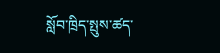སློབ་ཁྲིད་སྤུས་ཚད་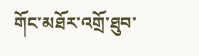གོང་མཐོར་འགྲོ་ཐུབ་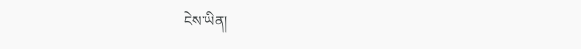ངེས་ཡིན།